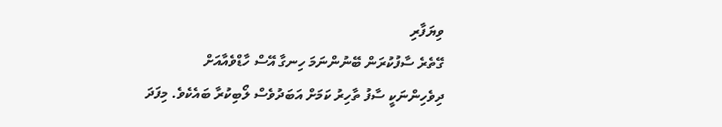ވިޔަފާރި
ގޭތެރެ ސާފުކުރަން ބޭނުންނަމަ ހިނގާ އޭސް ހާޑްވެއާއަށް
ދިވެހިންނަކީ ސާފު ތާހިރު ކަމަށް އަބަދުވެސް ލޯބިކުރާ ބައެކެވެ. މިފަދަ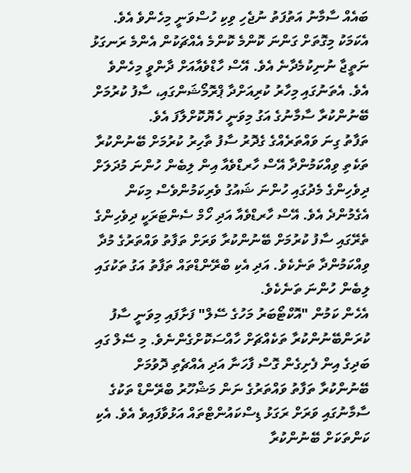ބައެއް ސާމާނު އަތުފަތު ނުޖެހި ވިކި ހުސްވަނީ މިހެންވެ އެވެ. އެކަމަކު މިގޮތަށް ގަންނަ ކޮންމެ ކޮންމެ އެއްޗަކުން އެންމެ ރަނގަޅު ނަތީޖާ ނުނިކުމެދާނެ އެވެ. އޭސް ހާޑްވެއާއަށް ދާންވީ މިހެންވެ އެވެ. އެތަނުގައި މިހާރު ކުރިއަށްދާ ޕްރޮމޯޝަންގައި، ސާފު ކުރުމަށް ބޭނުންކުރާ ސާމާނުގެ އަގު މިވަނީ ހެޔޮކޮށްލާފަ އެވެ.
ތަފާތު ގިނަ ވައްތަރެއްގެ ގެދޮރު ސާފު ތާހިރު ކުރުމަށް ބޭނުންކުރާ ތަކެތި ވިއްކަމުންދާ އޭސް ހާރޑްވެއާ އިން ލިބެން ހުންނަ މުދަލަށް ދިވެހިންގެ މެދުގައި ހުންނަ ޝައުގު ވެރިކަމުންވެސް މިކަން އެގެމުންދެ އެވެ. އޭސް ހާރޑްވެއާ އަދި ހޯމް ސެންޓަރަކީ ދިވެހިންގެ ތެރޭގައި ސާފު ކުރުމަށް ބޭނުންކުރާ ވަރަށް ތަފާތު ވައްތަރުގެ މުދާ ވިއްކަމުންދާ ތަނެކެވެ. އަދި އެކި ބްރޭންޑްތައް ތަފާތު އަގު ތަކުގައި ލިބެން ހުންނަ ތަނެކެވެ.
އެހެން ކަމުން "އޮކްޓޯބަރު މަހުގެ ސޭލް" ފަށާފައި މިވަނީ ސާފު ކުރަންބޭނުންކުރާ ތަކެއްޗަށް ހާއްސަކޮށްގެންނެވެ. މި ސޭލް ގައި ބަދިގެ އިން ފެށިގެން ގޮސް ފާހަނާ އަދި އެއްޗެތި ދޮވުމަށް ބޭނުންކުރާ ތަފާތު ވައްތަރުގެ ނަން މަޝްހޫރު ބްރޭންޑް ތަކުގެ ސާމާނުގައި ވަރަށް ރަގަޅު ޑިސްކައުންޓްތައް އަޅުވާފައިވެ އެވެ. އެކި ކަންތަކަށް ބޭނުންކުރާ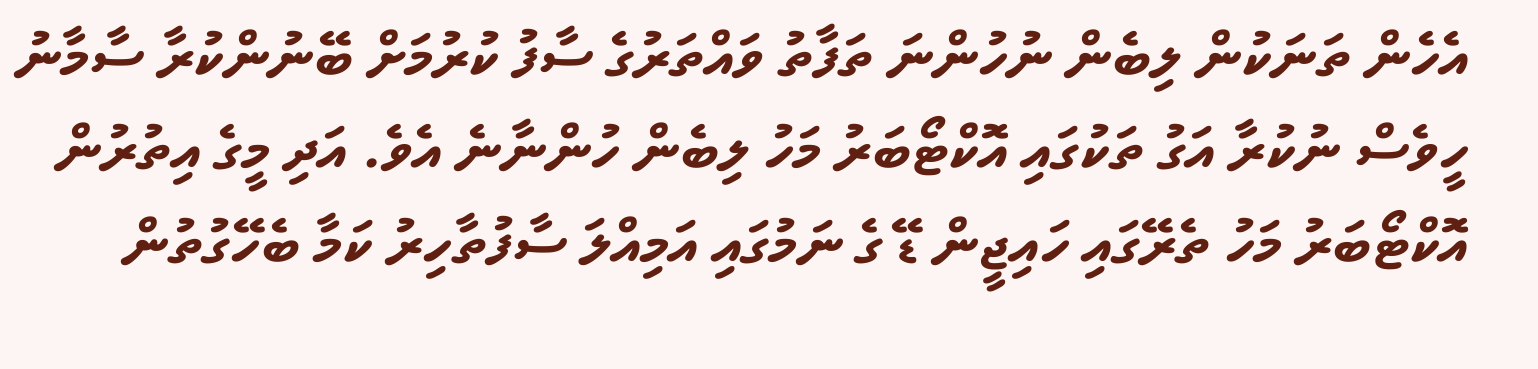އެހެން ތަނަކުން ލިބެން ނުހުންނަ ތަފާތު ވައްތަރުގެ ސާފު ކުރުމަށް ބޭނުންކުރާ ސާމާނު ހީވެސް ނުކުރާ އަގު ތަކުގައި އޮކްޓޯބަރު މަހު ލިބެން ހުންނާނެ އެވެ. އަދި މީގެ އިތުރުން އޮކްޓޯބަރު މަހު ތެރޭގައި ހައިޖީން ޑޭ ގެ ނަމުގައި އަމިއްލަ ސާފުތާހިރު ކަމާ ބެހޭގުތުން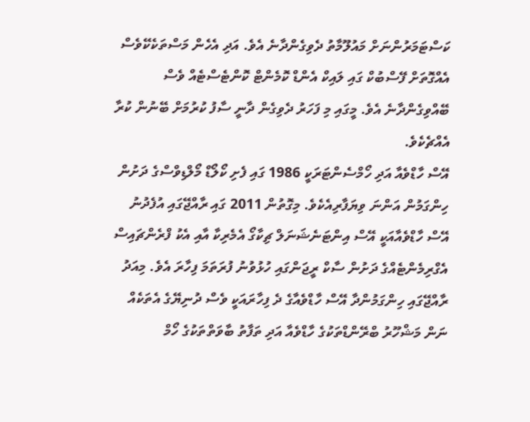ކަސްޓަމަރުންނަށް މައުލޫމާތު ދެވިގެންދާނެ އެވެ. އަދި އެހެން މަސްތަކެކޭވެސް އެއްގޮތަށް ފޭސްބުކް ގައި ލައިކް އެންޑް ކޮމެންޓް ކޮންޓެސްޓެއް ވެސް ބޭއްވިގެންދާނެ އެވެ. މީގައި މި ފަހަރު ދެވިގެން ދާނީ ސާފު ކުރުމަށް ބޭނުން ކުރާ އެއްޗެކެވެ.
އޭސް ހާޑްވެއާ އަދި ހޯމްސެންޓަރަކީ 1986 ގައި ފެށި ކޯލޯޑް މޯލްޑިވްސްގެ ދަށުން ހިންގަމުން އަންނަ ވިޔަފާރިއެކެވެ. މިގޮތުން 2011 ގައި ރާއްޖޭގައި އުފެދުނު އޭސް ހާޑްވެއާއަކީ އޭސް އިންޓަނެޝަނަލް ޗިކާގޯ އެމެރިކާ އާއި އެކު ފްރެންޗައިސް އެގްރިމެންޓެއްގެ ދަށުން ސާކް ރީޖަންގައި ހުޅުވުނު ފުރަތަމަ ފިހާރަ އެވެ. މިއަދު ރާއްޖޭގައި ހިންގަމުންދާ އޭސް ހާޑްވެއާގެ ދެ ފިހާރައަކީ ވެސް ދުނިޔޭގެ އެތަކެއް ނަން މަޝްހޫރު ބްރޭންޑްތަކުގެ ހާޑްވެއާ އަދި ތަފާތު ބާވަތްތަކުގެ ހޯމް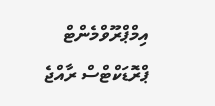އިމްޕްރޫވްމެންޓް ޕްރޮޑަކްޓްސް ރާއްޖެ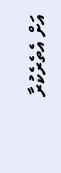އަށް އެތެރެކުރާ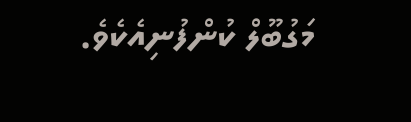މަގުބޫލް ކުންފުނިއެކެވެ.